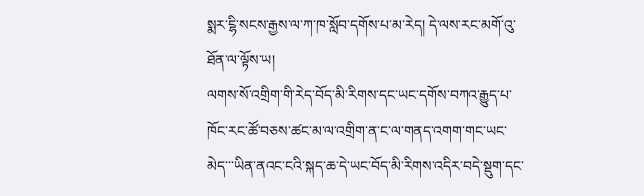སྨར་ངྷི་སངས་རྒྱས་ལ་ཀ་ཁ་སློབ་དགོས་པ་མ་རེད། དེ་ལས་རང་མགོ་འུ་ཐོན་ལ་ལྟོས་ཡ།
ལགས་སོ་འགྲིག་གི་རེད་བོད་མི་རིགས་དང་ཡང་དགོས་བཀའ་རྒྱུད་པ་ཁོང་རང་ཚོ་བཅས་ཚང་མ་ལ་འགྲིག་ན་ང་ལ་གནད་འགག་གང་ཡང་མེད་་་ཡིན་ནའང་ངའི་སྐད་ཆ་དེ་ཡང་བོད་མི་རིགས་འདིར་བདེ་སྡུག་དང་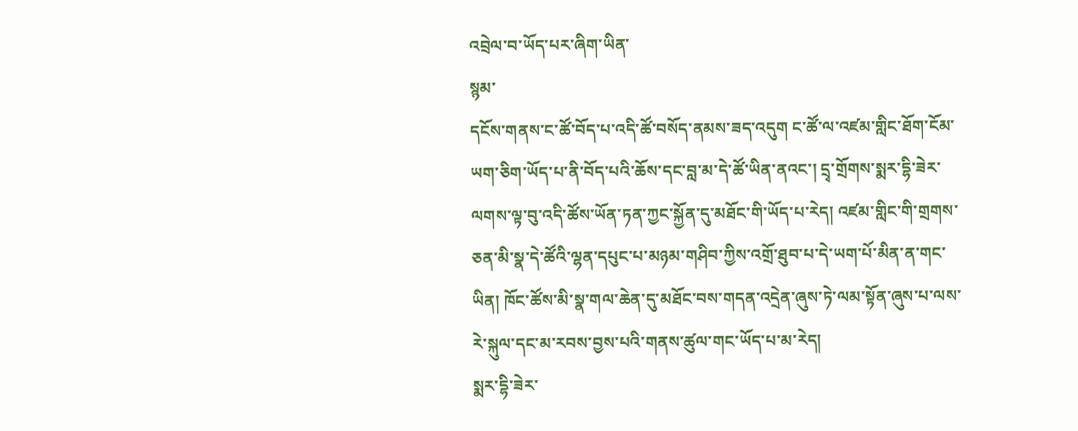འབྲེལ་བ་ཡོད་པར་ཞིག་ཡིན་
སྙམ་
དངོས་གནས་ང་ཚོ་བོད་པ་འདི་ཚོ་བསོད་ནམས་ཟད་འདུག ང་ཚོ་ལ་འཛམ་གླིང་ཐོག་ངོམ་ཡག་ཅིག་ཡོད་པ་ནི་བོད་པའི་ཆོས་དང་བླ་མ་དེ་ཚོ་ཡིན་ནའང་། དྲྭ་གྲོགས་སྨར་དྷི་ཟེར་ལགས་ལྟ་བུ་འདི་ཚོས་ཡོན་ཏན་ཀྱང་སྐྱོན་དུ་མཐོང་གི་ཡོད་པ་རེད། འཛམ་གླིང་གི་གྲགས་ཅན་མི་སྣ་དེ་ཚོའི་ལྷན་དཔུང་པ་མཉམ་གཤིབ་ཀྱིས་འགྲོ་ཐུབ་པ་དེ་ཡག་པོ་མིན་ན་གང་ཡིན། ཁོང་ཚོས་མི་སྣ་གལ་ཆེན་དུ་མཐོང་བས་གདན་འདྲེན་ཞུས་ཏེ་ལམ་སྟོན་ཞུས་པ་ལས་རེ་སྐུལ་དང་མ་རབས་བྱས་པའི་གནས་ཚུལ་གང་ཡོད་པ་མ་རེད།
སྨར་དྷི་ཟེར་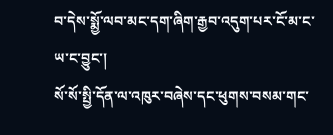བ་དེས་སྨྱོ་ལབ་མང་དག་ཞིག་རྒྱབ་འདུག་པར་ངོ་མ་ང་ཡ་ང་བྱུང་།
སོ་སོ་སྤྱི་དོན་ལ་འཁུར་བཞེས་དང་ཕུགས་བསམ་གང་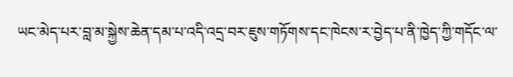ཡང་མེད་པར་བླ་མ་སྐྱེས་ཆེན་དམ་པ་འདི་འདྲ་བར་ཇུས་གཏོགས་དང་ཁེངས་ར་བྱེད་པ་ནི་ཁྱེད་ཀྱི་གདོང་ལ་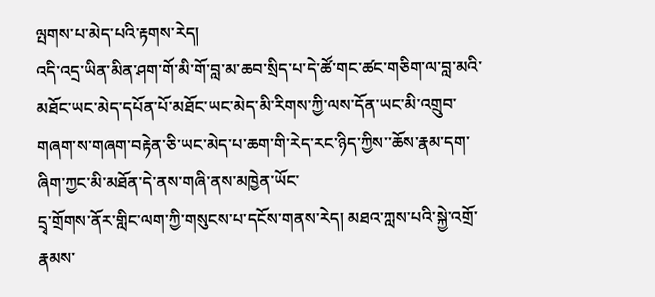ལྤགས་པ་མེད་པའི་རྟགས་རེད།
འདི་འདྲ་ཡིན་མིན་ཤག་གོ་མི་གོ་བླ་མ་ཆབ་སྲིད་པ་དེ་ཚོ་གང་ཚང་གཅིག་ལ་བླ་མའི་མཐོང་ཡང་མེད་དཔོན་པོ་མཐོང་ཡང་མེད་མི་རིགས་ཀྱི་ལས་དོན་ཡང་མི་འགྲུབ་གཞག་ས་གཞག་བརྟེན་ཅི་ཡང་མེད་པ་ཆག་གི་རེད་རང་ཉིད་ཀྱིས་་ཆོས་རྣམ་དག་ཞིག་ཀྱང་མི་མཐོན་དེ་ནས་གཞི་ནས་མཁྱེན་ཡོང་
དྲྭ་གྲོགས་ནོར་གླིང་ལག་ཀྱི་གསུངས་པ་དངོས་གནས་རེད། མཐའ་ཀླས་པའི་སྐྱེ་འགྲོ་རྣམས་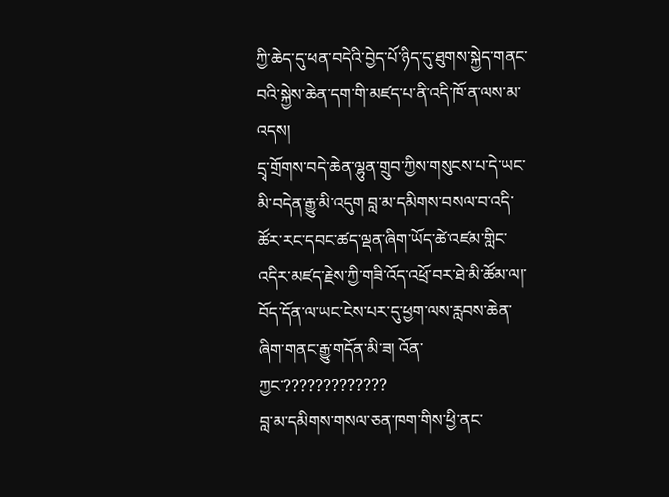ཀྱི་ཆེད་དུ་ཕན་བདེའི་བྱེད་པོ་ཉིད་དུ་ཐུགས་སྐྱེད་གནང་བའི་སྐྱེས་ཆེན་དག་གི་མཛད་པ་ནི་འདི་ཁོ་ན་ལས་མ་འདས།
དྲྭ་གྲོགས་བདེ་ཆེན་ལྷུན་གྲུབ་ཀྱིས་གསུངས་པ་དེ་ཡང་མི་བདེན་རྒྱུ་མི་འདུག བླ་མ་དམིགས་བསལ་བ་འདི་ཚོར་རང་དབང་ཚད་ལྡན་ཞིག་ཡོད་ཚེ་འཛམ་གླིང་འདིར་མཛད་རྗེས་ཀྱི་གཟི་འོད་འཕྲོ་བར་ཐེ་མི་ཚོམ་ལ།་ བོད་དོན་ལ་ཡང་ངེས་པར་དུ་ཕྱག་ལས་རླབས་ཆེན་ཞིག་གནང་རྒྱུ་གདོན་མི་ཟ། འོན་ཀྱང་?????????????
བླ་མ་དམིགས་གསལ་ཅན་ཁག་གིས་ཕྱི་ནང་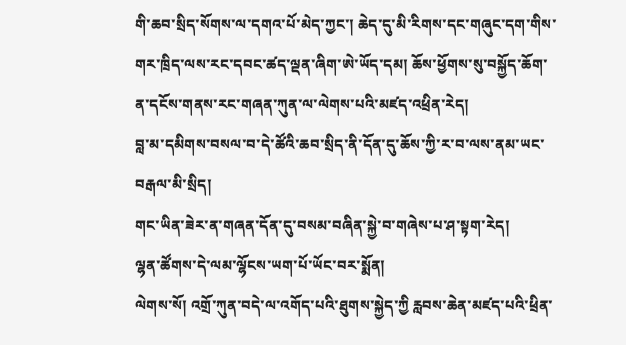གི་ཆབ་སྲིད་སོགས་ལ་དགའ་པོ་མེད་ཀྱང་། ཆེད་དུ་མི་རིགས་དང་གཞུང་དག་གིས་གར་ཁྲིད་ལས་རང་དབང་ཚད་ལྡན་ཞིག་ཨེ་ཡོད་དམ། ཆོས་ཕྱོགས་སུ་བསྐྱོད་ཆོག་ན་དངོས་གནས་རང་གཞན་ཀུན་ལ་ལེགས་པའི་མཛད་འཕྲིན་རེད།
བླ་མ་དམིགས་བསལ་བ་དེ་ཚོའི་ཆབ་སྲིད་ནི་དོན་དུ་ཆོས་ཀྱི་ར་བ་ལས་ནམ་ཡང་བརྒལ་མི་སྲིད།
གང་ཡིན་ཟེར་ན་གཞན་དོན་དུ་བསམ་བཞིན་སྐྱེ་བ་གཞེས་པ་ཤ་སྟག་རེད།
ལྷན་ཚོགས་དེ་ལམ་ལྷོངས་ཡག་པོ་ཡོང་བར་སྨོན།
ལེགས་སོ། འགྲོ་ཀུན་བདེ་ལ་འགོད་པའི་ཐུགས་སྐྱེད་ཀྱི རླབས་ཆེན་མཛད་པའི་ཕྲིན་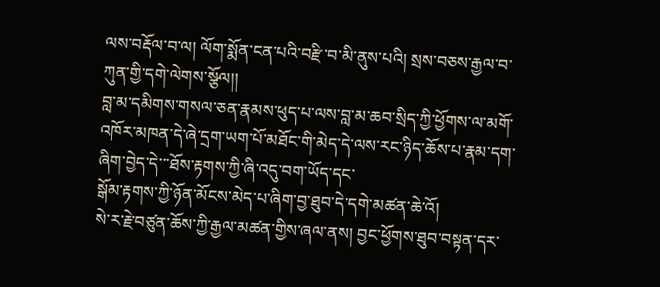ལས་བརྡོལ་བ་ལ། ལོག་སྨོན་ངན་པའི་བརྫི་བ་མི་ནུས་པའི། སྲས་བཅས་རྒྱལ་བ་ཀུན་གྱི་དགེ་ལེགས་སྩོལ།།
བླ་མ་དམིགས་གསལ་ཅན་རྣམས་ཕུད་པ་ལས་བླ་མ་ཆབ་སྲིད་ཀྱི་ཕྱོགས་ལ་མགོ་
འཁོར་མཁན་དེ་ཞེ་དྲག་ཡག་པོ་མཐོང་གི་མེད་དེ་ལས་རང་ཉིད་ཆོས་པ་རྣམ་དག་ཞིག་བྱེད་དེ་་་ཐོས་རྟགས་ཀྱི་ཞི་འདུ་བག་ཡོད་དང་
སྒོམ་རྟགས་ཀྱི་ཉོན་མོངས་མེད་པ་ཞིག་བྱ་ཐུབ་དེ་དགེ་མཚན་ཆེ་འོ།
སེ་ར་རྗེ་བཙུན་ཆོས་ཀྱི་རྒྱལ་མཚན་གྱིས་ཞལ་ནས། བྱང་ཕྱོགས་ཐུབ་བསྟན་དར་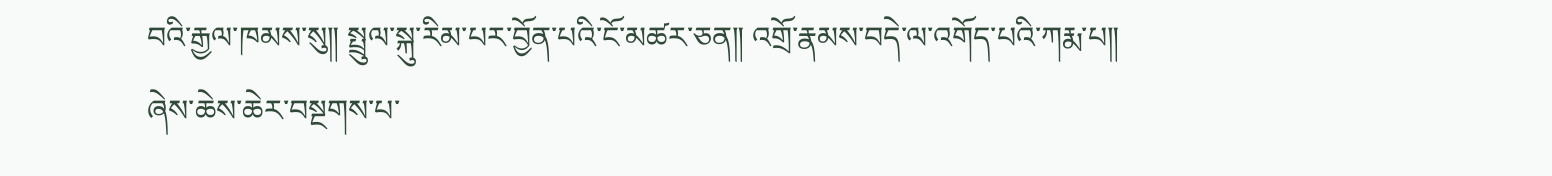བའི་རྒྱལ་ཁམས་སུ༎ སྤྲུལ་སྐུ་རིམ་པར་བྱོན་པའི་ངོ་མཚར་ཅན༎ འགྲོ་རྣམས་བདེ་ལ་འགོད་པའི་ཀརྨ་པ༎ ཞེས་ཆེས་ཆེར་བསྔགས་པ་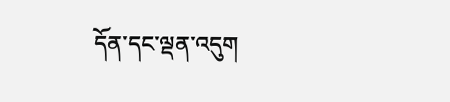དོན་དང་ལྡན་འདུག